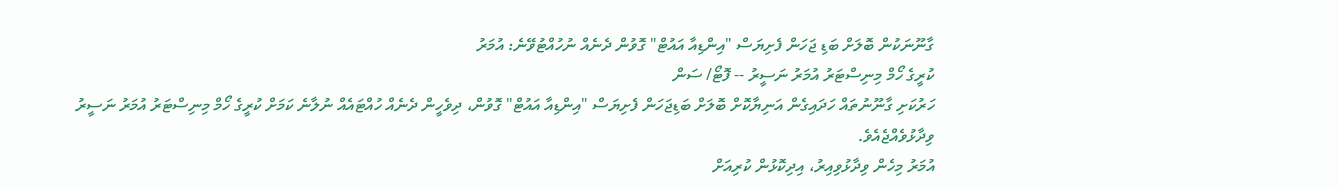ގާނޫނަކުން ބޮލަށް ބަޑި ޖަހަން ފެށިޔަސް "އިންޑިއާ އައުޓް" ގޮވުން ދެނެއް ނުހުއްޓުވޭނެ: އުމަރު
ކުރީގެ ހޯމް މިނިސްޓަރު އުމަރު ނަސީރު -- ފޮޓޯ/ ސަން
ހަރުކަށި ގާނޫނުތައް ހަދައިގެން އަނިޔާކޮށް ބޮލަށް ބަޑިޖަހަން ފެށިޔަސް "އިންޑިއާ އައުޓް" ގޮވުން، ދިވެހީން ދެނެއް ހުއްޓައެއް ނުލާނެ ކަމަށް ކުރީގެ ހޯމް މިނިސްޓަރު އުމަރު ނަސީރު ވިދާޅުވެއްޖެއެވެ.
އުމަރު މިހެން ވިދާޅުވިއިރު، އިދިކޮޅުން ކުރިއަށް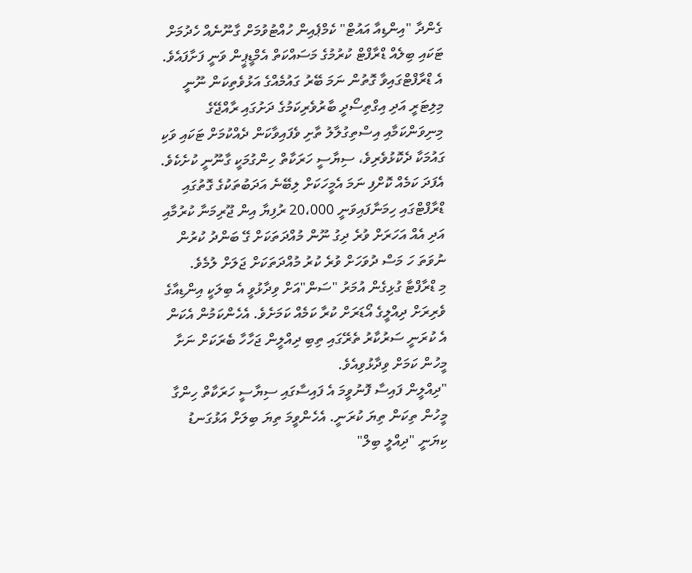ގެންދާ "އިންޑިއާ އައުޓް" ކެމްޕެއިން ހުއްޓުވުމަށް ގާނޫނެއް ހެދުމަށް ޓަކައި ބިލެއް ޑްރާފްޓް ކުރުމުގެ މަސައްކަތް އެމްޑީޕީން ވަނީ ފަށާފައެވެ.
އެ ޑްރާފްޓްގައިވާ ގޮތުން ނަމަ ބޭރު ގައުމެއްގެ އަޅުވެތިކަން ނޫނީ މިލިޓަރީ އަދި އިގްތިސޯދީ ބާރުވެރިކަމުގެ ދަށުގައި ރާއްޖޭގެ މިނިވަންކަމާއި އިސްތިގުލާލު ތާށި ވެފައިވާކަން ދެއްކުމަށް ޓަކައި ވަކި ގައުމަކާ ދެކޮޅުވެރިވެ، ސިޔާސީ ހަރަކާތް ހިންގުމަކީ ގާނޫނީ ކުށެކެވެ.
އެފަދަ ކަމެއް ކޮށްފި ނަމަ އެމީހަކަށް ލިބޭނެ އަދަބުތަކުގެ ގޮތުގައި ޑްރާފްޓްގައި ހިމަނާފައިވަނީ 20،000 ރުފިޔާ އިން ޖޫރިމަނާ ކުރުމާއި އަދި އެއް އަހަރަށް ވުރެ ދިގު ނޫން މުއްދަތަކަށް ގޭ ބަންދު ކުރުން ނުވަތަ ހަ މަސް ދުވަހަށް ވުރެ ކުރު މުއްދަތަކަށް ޖަލަށް ލުމެވެ.
މި ޑްރާފްޓާ ގުޅިގެން އުމަރު "ސަން"އަށް ވިދާޅުވީ އެ ބިލަކީ އިންޑިއާގެ ވެރިރަށް ދިއްލީގެ އޯޑަރަށް ކުރާ ކަމެއް ކަމަށެވެ. އެހެންކަމުން އެކަން އެ ކުރަނީ ސަރުކާރު ތެރޭގައި ތިބި ދިއްލީން ޖަހާހާ ބެރަކަށް ނަށާ މީހުން ކަމަށް ވިދާޅުވިއެވެ.
"ދިއްލީން ފައިސާ ފޮނުވީމަ އެ ފައިސާގައި ސިޔާސީ ހަރަކާތް ހިންގާ މީހުން ތިކަން ތިޔަ ކުރަނީ. އެހެންވީމަ ތިޔަ ބިލަށް އަޅުގަނޑު ކިޔަނީ "ދިއްލީ ބިލް"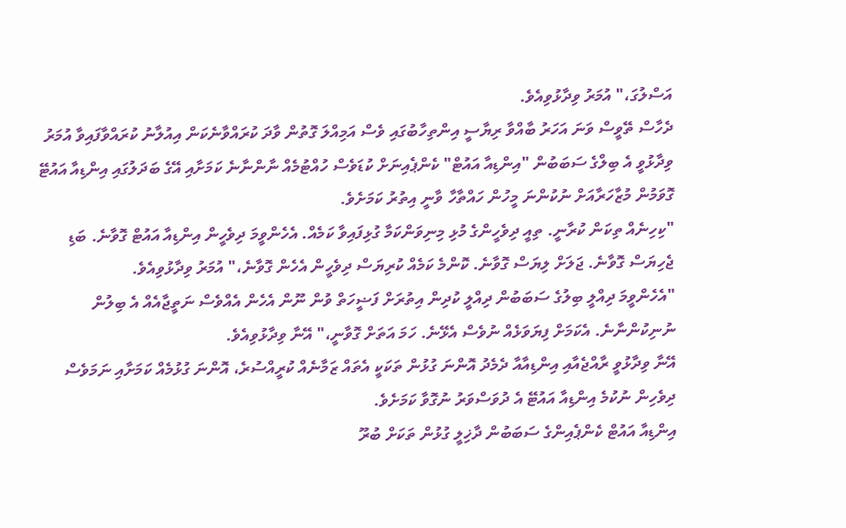އަސްލުގަ،" އުމަރު ވިދާޅުވިއެވެ.
ދެހާސް ތޭވީސް ވަނަ އަހަރު ބާއްވާ ރިޔާސީ އިންތިހާބުގައި ވެސް އަމިއްލަ ގޮތުން ވާދަ ކުރައްވާނެކަން އިއުލާނު ކުރައްވާފައިވާ އުމަރު ވިދާޅުވީ އެ ބިލްގެ ސަބަބުން "އިންޑިއާ އައުޓް" ކެންޕެއިނަށް ކުޑަވެސް ހުއްޓުމެއް ނާންނާނެ ކަމަށާއި އޭގެ ބަދަލުގައި އިންޑިއާ އައުޓޭ ގޮވަމުން މުޒާހަރާއަށް ނުކުންނަ މީހުން ހައްތާހާ ވާނީ އިތުރު ކަމަށެވެ.
"ކިހިނެއް ތިކަން ކުރާނީ. ތިއީ ދިވެހީންގެ މުޅި މިނިވަންކަމާ ގުޅިފައިވާ ކަމެއް. އެހެންވީމަ ދިވެހީން އިންޑިއާ އައުޓް ގޮވާނެ. ބަޑި ޖެހިޔަސް ގޮވާނެ. ޖަލަށް ލިޔަސް ގޮވާނެ. ކޮންމެ ކަމެއް ކުރިޔަސް ދިވެހީން އެހެން ގޮވާނެ،" އުމަރު ވިދާޅުވިއެވެ.
"އެހެންވީމަ ދިއްލީ ބިލުގެ ސަބަބުން ދިއްލީ ކުދިން އިތުރަށް ފަޟީހަތް ވުން ނޫން އެހެން އެއްވެސް ނަތީޖާއެއް އެ ބިލުން ނުނިކުންނާނެ. އެކަމަށް ފިޔަވަޅެއް ނުވެސް އެޅޭނެ. ހަމަ އަތަށް ގޮވާނީ،" އޭނާ ވިދާޅުވިއެވެ.
އޭނާ ވިދާޅުވީ ރާއްޖެއާއި އިންޑިއާއާ ދެމެދު އޮންނަ ގުޅުން ތަކަކީ އެތައް ޒަމާނެއް ކުރީއްސުރެ، އޮންނަ ގުޅުމެއް ކަމަށާއި ނަމަވެސް ދިވެހިން ނުކުމެ އިންޑިއާ އައުޓޭ އެ ދުވަސްވަރު ނުގޮވާ ކަމަށެވެ.
އިންޑިއާ އައުޓް ކެންޕެއިންގެ ސަބަބުން ދާޚިލީ ގުޅުން ތަކަށް ބުރޫ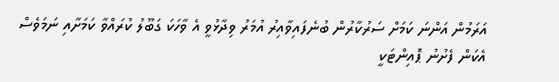އަރަމުން އަންނަ ކަމަށް ސަރުކާރުން ބުނެފައިވާއިރު އުމަރު ވިދާޅުވީ އެ ވާހަކަ ގަބޫލު ކުރައްވާ ކަމަށާއި ނަމަވެސް އެކަން ފެށުނު ޕޮއިންޓަކީ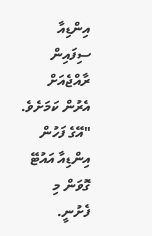އިންޑިއާ ސިފައިން ރާއްޖެއަށް އެރުން ކަމަށެވެ.
"އޭގެ ފަހުން އިންޑިއާ އައުޓޭ ގޮވަން މި ފެށުނީ.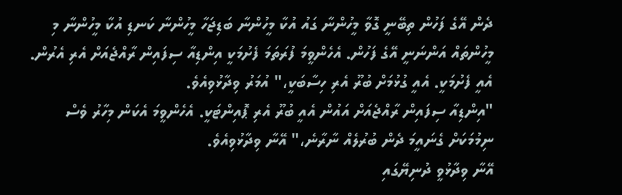ދެން އޭގެ ފަހުން ތިބޭނީ ގޮވާ މީހުންނާ ގައު އުކާ މީހުންނާ ބަޑިޖަހާ މީހުންނާ ކަނޑި އުކާ މީހުންނާ މި މީހުންތައް އަންނަނީ އޭގެ ފަހުން. އެހެންވީމަ ފުރަތަމަ ފެށުމަކީ އިންޑިއާ ސިފައިން ރާއްޖެއަށް އެރި އެރުން. އެއީ ފެށުމަކީ. އެއީ ގުޅުމަށް ބުރޫ އެރި ހިސާބަކީ،" އުމަރު ވިދާޅުވިއެވެ.
"އިންޑިއާ ސިފައިން ރާއްޖެއަށް އައުން އެއީ ބުރޫ އެރި ޕޮއިންޓަކީ. އެހެންވީމަ އެކަން މިހާރު ވެސް ނިމުމަކަށް ގެނައީމަ ދެން ބުރުލެއް ނާރާނެ،" އޭނާ ވިދާޅުވިއެވެ.
އޭނާ ވިދާޅުވީ ދުނިޔޭގައި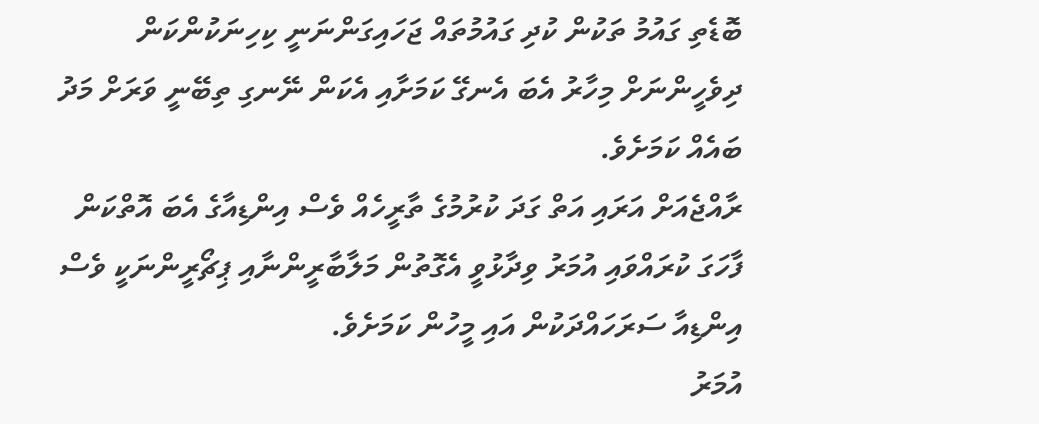ބޮޑެތި ގައުމު ތަކުން ކުދި ގައުމުތައް ޖަހައިގަންނަނީ ކިހިނަކުންކަން ދިވެހީންނަށް މިހާރު އެބަ އެނގޭ ކަމަށާއި އެކަން ނޭނގި ތިބޭނީ ވަރަށް މަދު ބައެއް ކަމަށެވެ.
ރާއްޖެއަށް އަރައި އަތް ގަދަ ކުރުމުގެ ތާރީހެއް ވެސް އިންޑިއާގެ އެބަ އޮތްކަން ފާހަގަ ކުރައްވައި އުމަރު ވިދާޅުވީ އެގޮތުން މަލާބާރީންނާއި ޕިޗޯރީންނަކީ ވެސް އިންޑިއާ ސަރަހައްދަކުން އައި މީހުން ކަމަށެވެ.
އުމަރު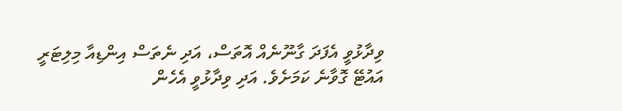ވިދާޅުވީ އެފަދަ ގާނޫނެއް އޮތަސް، އަދި ނެތަސް އިންޑިއާ މިލިޓަރީ އައުޓޭ ގޮވާނެ ކަމަށެވެ. އަދި ވިދާޅުވީ އެހެން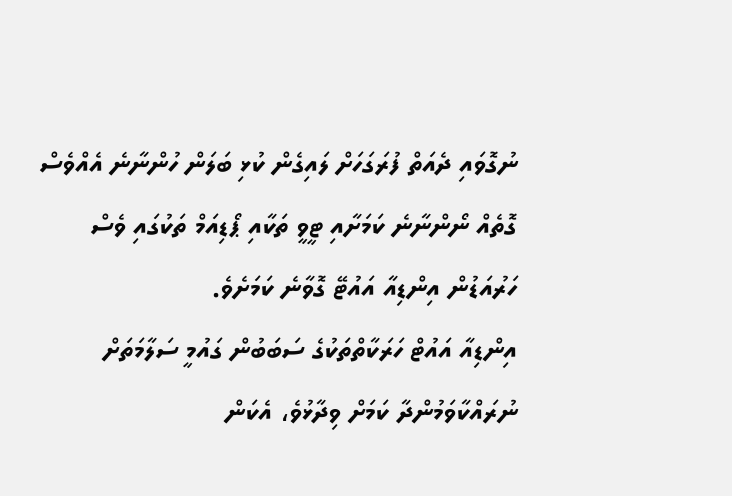ނުގޮވައި ދެއަތް ފުރަގަހަށް ލައިގެން ކުޅި ބަލަން ހުންނާނެ އެއްވެސް ގޮތެއް ނޯންނާނެ ކަމަށާއި ޓީވީ ތަކާއި ޕޯޑިއަމް ތަކުގައި ވެސް ހަރުއަޑުން އިންޑިއާ އައުޓޭ ގޮވާނެ ކަމަށެވެ.
އިންޑިއާ އައުޓް ހަރަކާތްތަކުގެ ސަބަބުން ގައުމީ ސަލާމަތަށް ނުރައްކާވަމުންދާ ކަމަށް ވިދާޅުވެ، އެކަން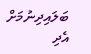ބަލައިދިނުމަށް އެދި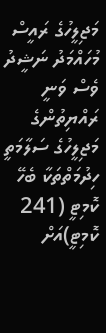މަޖިލީހުގެ ރައީސް މުހައްމަދު ނަޝީދު ވެސް ވަނީ ރައްޔިތުންގެ މަޖިލީހުގެ ސަލާމަތީ ހިދުމަތްތަކާ ބެހޭ ކޮމިޓީ (241 ކޮމިޓީ)އަށް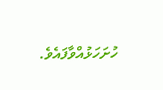ހުށަހަޅުއްވާފައެވެ.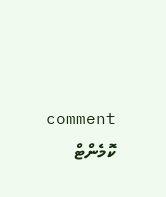comment ކޮމެންޓް